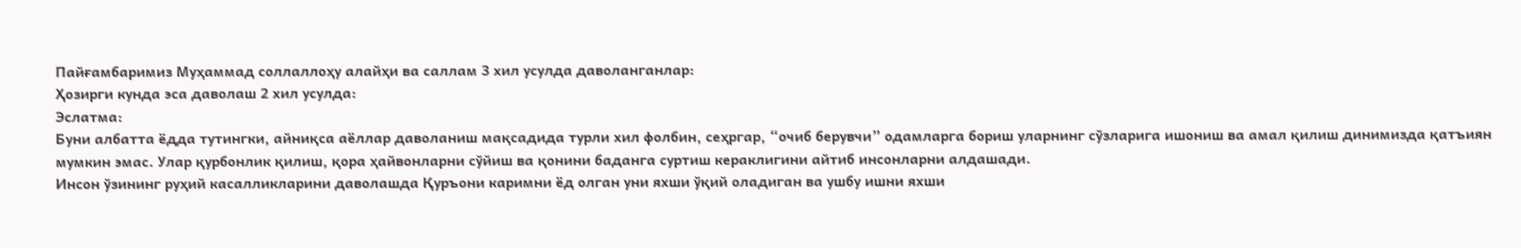Пайғамбаримиз Муҳаммад соллаллоҳу алайҳи ва саллам 3 хил усулда даволанганлар:
Ҳозирги кунда эса даволаш 2 хил усулда:
Эслатма:
Буни албатта ёдда тутингки, айниқса аёллар даволаниш мақсадида турли хил фолбин, сеҳргар, “очиб берувчи” одамларга бориш уларнинг сўзларига ишониш ва амал қилиш динимизда қатъиян мумкин эмас. Улар қурбонлик қилиш, қора ҳайвонларни сўйиш ва қонини баданга суртиш кераклигини айтиб инсонларни алдашади.
Инсон ўзининг руҳий касалликларини даволашда Қуръони каримни ёд олган уни яхши ўқий оладиган ва ушбу ишни яхши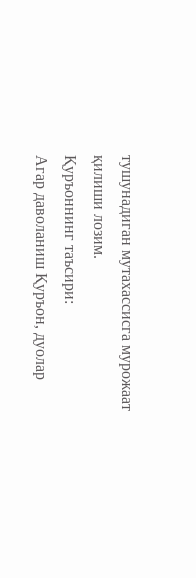тушунадиган мутахассисга мурожаат қилиши лозим.
Қуръоннинг таъсири:
Агар даволаниш Қуръон, дуолар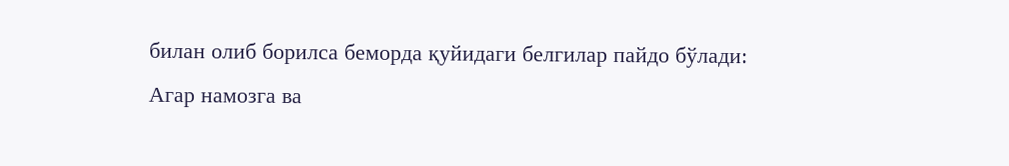билан олиб борилса беморда қуйидаги белгилар пайдо бўлади:
Агар намозга ва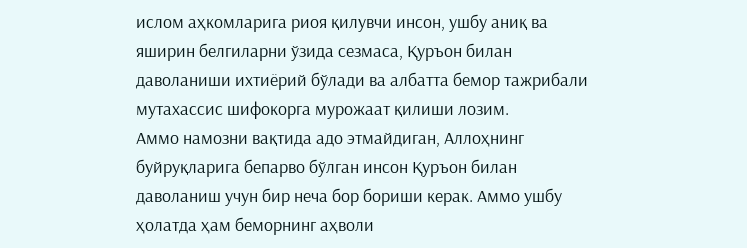ислом аҳкомларига риоя қилувчи инсон, ушбу аниқ ва яширин белгиларни ўзида сезмаса, Қуръон билан даволаниши ихтиёрий бўлади ва албатта бемор тажрибали мутахассис шифокорга мурожаат қилиши лозим.
Аммо намозни вақтида адо этмайдиган, Аллоҳнинг буйруқларига бепарво бўлган инсон Қуръон билан даволаниш учун бир неча бор бориши керак. Аммо ушбу ҳолатда ҳам беморнинг аҳволи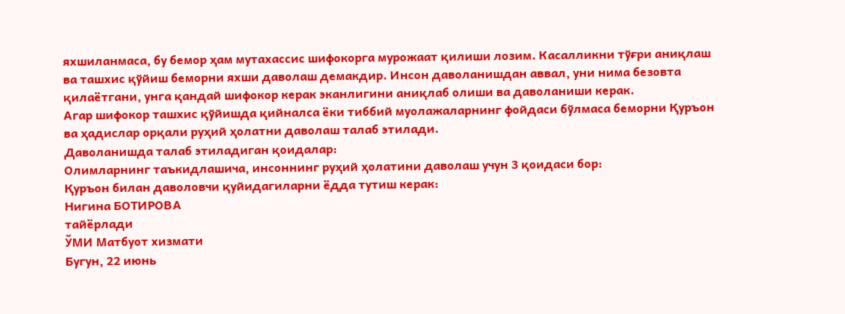яхшиланмаса, бу бемор ҳам мутахассис шифокорга мурожаат қилиши лозим. Касалликни тўғри аниқлаш ва ташхис қўйиш беморни яхши даволаш демакдир. Инсон даволанишдан аввал, уни нима безовта қилаётгани, унга қандай шифокор керак эканлигини аниқлаб олиши ва даволаниши керак.
Агар шифокор ташхис қўйишда қийналса ёки тиббий муолажаларнинг фойдаси бўлмаса беморни Қуръон ва ҳадислар орқали руҳий ҳолатни даволаш талаб этилади.
Даволанишда талаб этиладиган қоидалар:
Олимларнинг таъкидлашича, инсоннинг руҳий ҳолатини даволаш учун 3 қоидаси бор:
Қуръон билан даволовчи қуйидагиларни ёдда тутиш керак:
Нигина БОТИРОВА
тайёрлади
ЎМИ Матбуот хизмати
Бугун, 22 июнь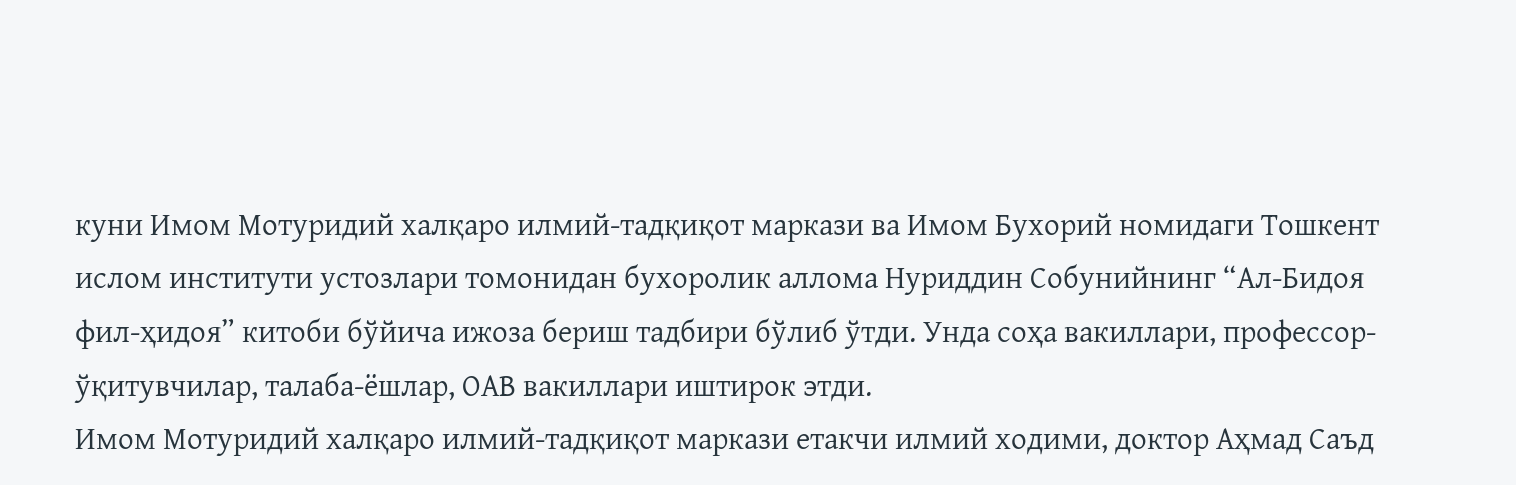куни Имом Мотуридий халқаро илмий-тадқиқот маркази ва Имом Бухорий номидаги Тошкент ислом институти устозлари томонидан бухоролик аллома Нуриддин Собунийнинг “Ал-Бидоя фил-ҳидоя” китоби бўйича ижоза бериш тадбири бўлиб ўтди. Унда соҳа вакиллари, профессор-ўқитувчилар, талаба-ёшлар, ОАВ вакиллари иштирок этди.
Имом Мотуридий халқаро илмий-тадқиқот маркази етакчи илмий ходими, доктор Аҳмад Саъд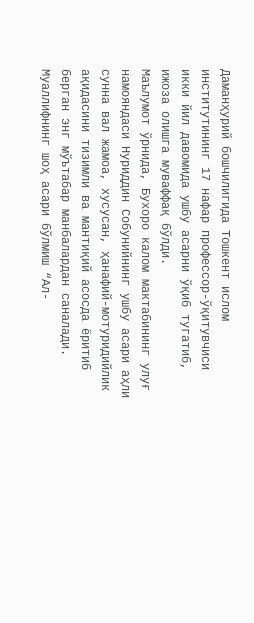Даманҳурий бошчилигида Тошкент ислом институтининг 17 нафар профессор-ўқитувчиси икки йил давомида ушбу асарни ўқиб тугатиб, ижоза олишга муваффақ бўлди.
Маълумот ўрнида, Бухоро калом мактабининг улуғ намояндаси Нуриддин Собунийнинг ушбу асари аҳли сунна вал жамоа, хусусан, ҳанафий-мотуридийлик ақидасини тизимли ва мантиқий асосда ёритиб берган энг мўътабар манбалардан саналади. Муаллифнинг шоҳ асари бўлмиш “Ал-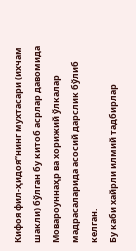Кифоя фил-ҳидоя”нинг мухтасари (ихчам шакли) бўлган бу китоб асрлар давомида Мовароуннаҳр ва хорижий ўлкалар мадрасаларида асосий дарслик бўлиб келган.
Бу каби хайрли илмий тадбирлар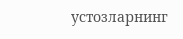устозларнинг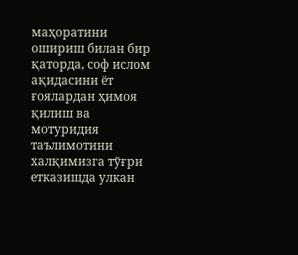маҳоратини ошириш билан бир қаторда, соф ислoм ақидасини ёт ғоялардан ҳимоя қилиш ва мотуридия таълимотини халқимизга тўғри етказишда улкан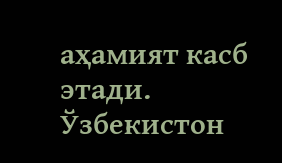аҳамият касб этади.
Ўзбекистон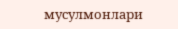мусулмонлари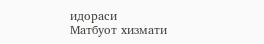идораси
Матбуот хизмати